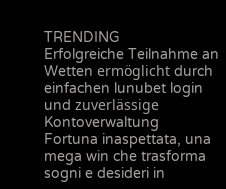TRENDING
Erfolgreiche Teilnahme an Wetten ermöglicht durch einfachen lunubet login und zuverlässige Kontoverwaltung
Fortuna inaspettata, una mega win che trasforma sogni e desideri in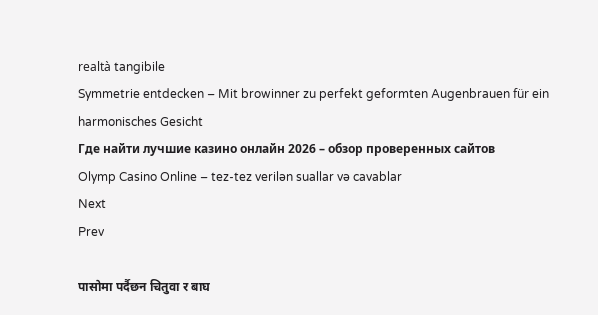realtà tangibile
Symmetrie entdecken – Mit browinner zu perfekt geformten Augenbrauen für ein harmonisches Gesicht
Где найти лучшие казино онлайн 2026 – обзор проверенных сайтов
Olymp Casino Online – tez-tez verilən suallar və cavablar
Next
Prev

पासोमा पर्दैछन चितुवा र बाघ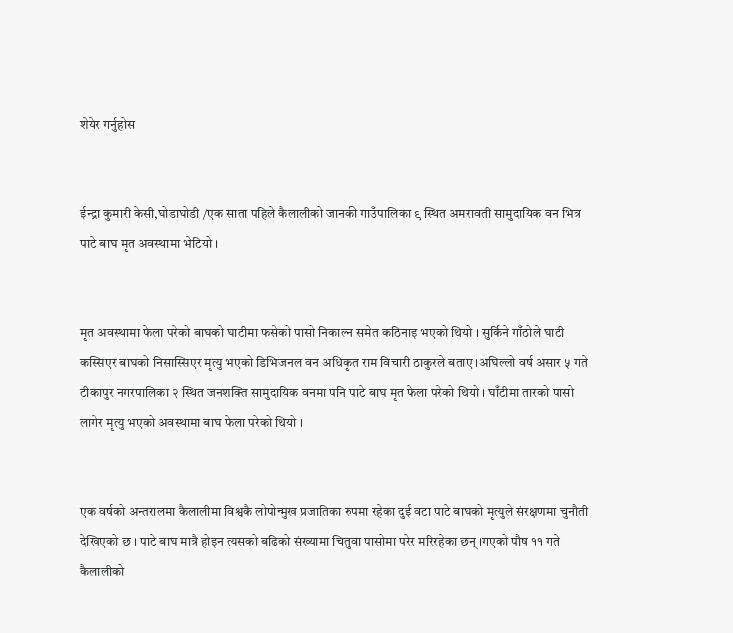शेयेर गर्नुहोस


ईन्द्रा कुमारी केसी,घोडाघोडी /एक साता पहिले कैलालीको जानकी गाउँपालिका ९ स्थित अमरावती सामुदायिक वन भित्र पाटे बाघ मृत अवस्थामा भेटियो ।


मृत अवस्थामा फेला परेको बाघको घाटीमा फसेको पासो निकाल्न समेत कठिनाइ भएको थियो । सुर्किने गाँठोले घाटी कस्सिएर बाघको निसास्सिएर मृत्यु भएको डिभिजनल वन अधिकृत राम विचारी ठाकुरले बताए ।अघिल्लो वर्ष असार ५ गते टीकापुर नगरपालिका २ स्थित जनशक्ति सामुदायिक वनमा पनि पाटे बाघ मृत फेला परेको थियो । घाँटीमा तारको पासो लागेर मृत्यु भएको अवस्थामा बाघ फेला परेको थियो ।


एक वर्षको अन्तरालमा कैलालीमा विश्वकै लोपोन्मुख प्रजातिका रुपमा रहेका दुई वटा पाटे बाघको मृत्युले संरक्षणमा चुनौती देखिएको छ । पाटे बाघ मात्रै होइन त्यसको बढिको संख्यामा चितुवा पासोमा परेर मरिरहेका छन् ।गएको पौष ११ गते कैलालीको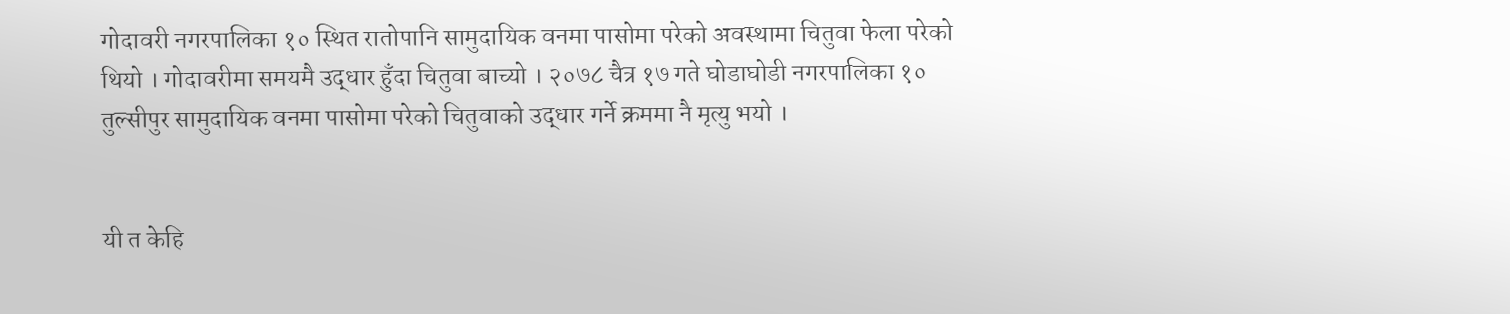गोदावरी नगरपालिका १० स्थित रातोपानि सामुदायिक वनमा पासोमा परेको अवस्थामा चितुवा फेला परेको थियो । गोदावरीमा समयमै उद्धार हुँदा चितुवा बाच्यो । २०७८ चैत्र १७ गते घोडाघोडी नगरपालिका १० तुल्सीपुर सामुदायिक वनमा पासोमा परेको चितुवाको उद्धार गर्ने क्रममा नै मृत्यु भयो ।


यी त केहि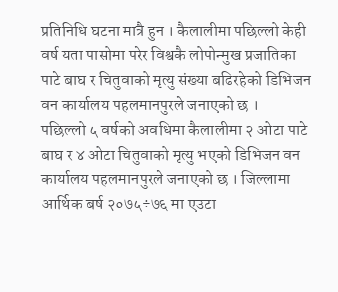प्रतिनिधि घटना मात्रै हुन । कैलालीमा पछिल्लो केही वर्ष यता पासोमा परेर विश्वकै लोपोन्मुख प्रजातिका पाटे बाघ र चितुवाको मृत्यु संख्या बढिरहेको डिभिजन वन कार्यालय पहलमानपुरले जनाएको छ ।
पछिल्लो ५ वर्षको अवधिमा कैलालीमा २ ओटा पाटे बाघ र ४ ओटा चितुवाको मृत्यु भएको डिभिजन वन कार्यालय पहलमानपुरले जनाएको छ । जिल्लामा आर्थिक बर्ष २०७५÷७६ मा एउटा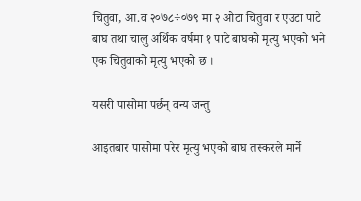चितुवा, आ.व २०७८÷०७९ मा २ ओटा चितुवा र एउटा पाटे बाघ तथा चालु अर्थिक वर्षमा १ पाटे बाघको मृत्यु भएको भने एक चितुवाको मृत्यु भएको छ ।

यसरी पासोमा पर्छन् वन्य जन्तु

आइतबार पासोमा परेर मृत्यु भएको बाघ तस्करले मार्ने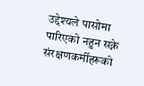उद्देश्यले पासोमा पारिएको नहुन सक्ने संरक्षणकर्मीहरूको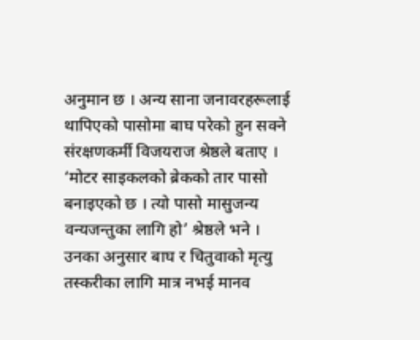अनुमान छ । अन्य साना जनावरहरूलाई थापिएको पासोमा बाघ परेको हुन सक्ने संरक्षणकर्मी विजयराज श्रेष्ठले बताए । ‘मोटर साइकलको ब्रेकको तार पासो बनाइएको छ । त्यो पासो मासुजन्य वन्यजन्तुका लागि हो’ श्रेष्ठले भने ।
उनका अनुसार बाघ र चितुवाको मृत्यु तस्करीका लागि मात्र नभई मानव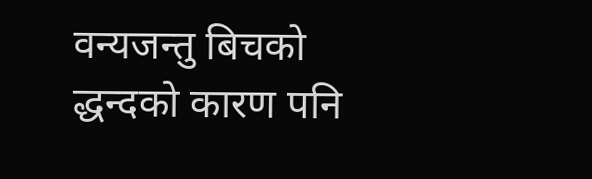वन्यजन्तु बिचको द्धन्दको कारण पनि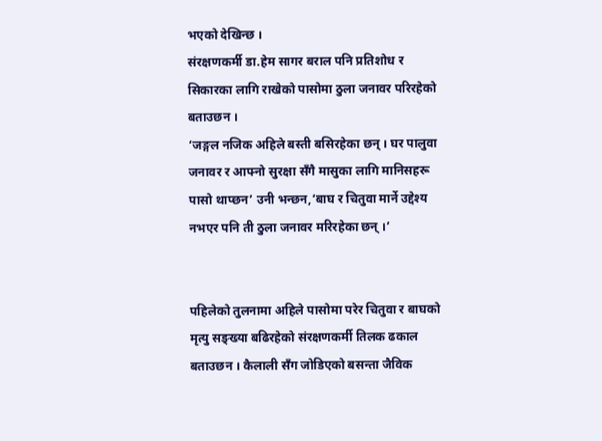भएको देखिन्छ ।
संरक्षणकर्मी डा.हेम सागर बराल पनि प्रतिशोध र सिकारका लागि राखेको पासोमा ठुला जनावर परिरहेको बताउछन ।
‘जङ्गल नजिक अहिले बस्ती बसिरहेका छन् । घर पालुवा जनावर र आफ्नो सुरक्षा सँगै मासुका लागि मानिसहरू पासो थाप्छन’ उनी भन्छन,‘बाघ र चितुवा मार्ने उद्देश्य नभएर पनि ती ठुला जनावर मरिरहेका छन् ।’


पहिलेको तुलनामा अहिले पासोमा परेर चितुवा र बाघको मृत्यु सङ्ख्या बढिरहेको संरक्षणकर्मी तिलक ढकाल बताउछन । कैलाली सँग जोडिएको बसन्ता जैविक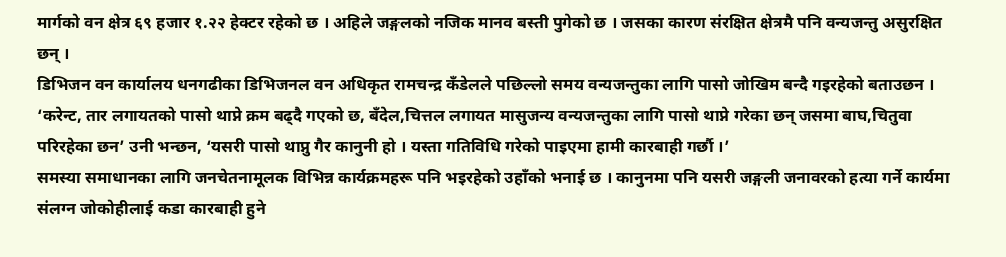मार्गको वन क्षेत्र ६९ हजार १.२२ हेक्टर रहेको छ । अहिले जङ्गलको नजिक मानव बस्ती पुगेको छ । जसका कारण संरक्षित क्षेत्रमै पनि वन्यजन्तु असुरक्षित छन् ।
डिभिजन वन कार्यालय धनगढीका डिभिजनल वन अधिकृत रामचन्द्र कँडेलले पछिल्लो समय वन्यजन्तुका लागि पासो जोखिम बन्दै गइरहेको बताउछन ।
‘करेन्ट, तार लगायतको पासो थाप्ने क्रम बढ्दै गएको छ, बँदेल,चित्तल लगायत मासुजन्य वन्यजन्तुका लागि पासो थाप्ने गरेका छन् जसमा बाघ,चितुवा परिरहेका छन’ उनी भन्छन, ‘यसरी पासो थाप्नु गैर कानुनी हो । यस्ता गतिविधि गरेको पाइएमा हामी कारबाही गर्छौ ।’
समस्या समाधानका लागि जनचेतनामूलक विभिन्न कार्यक्रमहरू पनि भइरहेको उहाँको भनाई छ । कानुनमा पनि यसरी जङ्गली जनावरको हत्या गर्ने कार्यमा संलग्न जोकोहीलाई कडा कारबाही हुने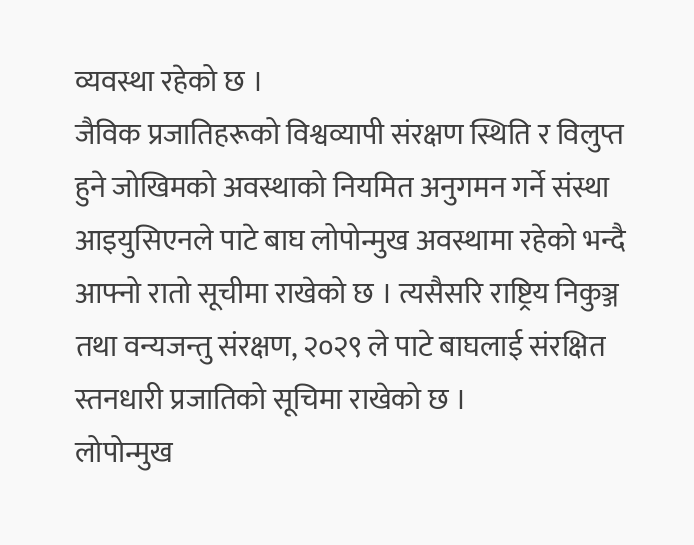व्यवस्था रहेको छ ।
जैविक प्रजातिहरूको विश्वव्यापी संरक्षण स्थिति र विलुप्त हुने जोखिमको अवस्थाको नियमित अनुगमन गर्ने संस्था आइयुसिएनले पाटे बाघ लोपोन्मुख अवस्थामा रहेको भन्दै आफ्नो रातो सूचीमा राखेको छ । त्यसैसरि राष्ट्रिय निकुञ्ज तथा वन्यजन्तु संरक्षण, २०२९ ले पाटे बाघलाई संरक्षित स्तनधारी प्रजातिको सूचिमा राखेको छ ।
लोपोन्मुख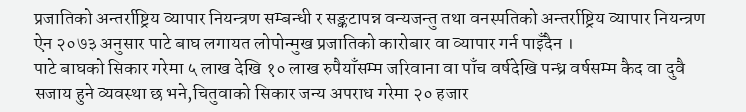प्रजातिको अन्तर्राष्ट्रिय व्यापार नियन्त्रण सम्बन्धी र सङ्कटापन्न वन्यजन्तु तथा वनस्पतिको अन्तर्राष्ट्रिय व्यापार नियन्त्रण ऐन २०७३ अनुसार पाटे बाघ लगायत लोपोन्मुख प्रजातिको कारोबार वा व्यापार गर्न पाइँदैन ।
पाटे बाघको सिकार गरेमा ५ लाख देखि १० लाख रुपैयाँसम्म जरिवाना वा पाँच वर्षदेखि पन्ध्र वर्षसम्म कैद वा दुवै सजाय हुने व्यवस्था छ भने,चितुवाको सिकार जन्य अपराध गरेमा २० हजार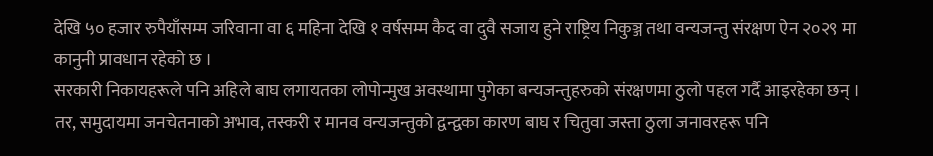देखि ५० हजार रुपैयाँसम्म जरिवाना वा ६ महिना देखि १ वर्षसम्म कैद वा दुवै सजाय हुने राष्ट्रिय निकुञ्ज तथा वन्यजन्तु संरक्षण ऐन २०२९ मा कानुनी प्रावधान रहेको छ ।
सरकारी निकायहरूले पनि अहिले बाघ लगायतका लोपोन्मुख अवस्थामा पुगेका बन्यजन्तुहरुको संरक्षणमा ठुलो पहल गर्दै आइरहेका छन् । तर, समुदायमा जनचेतनाको अभाव, तस्करी र मानव वन्यजन्तुको द्वन्द्वका कारण बाघ र चितुवा जस्ता ठुला जनावरहरू पनि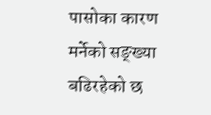पासोका कारण मर्नेको सङ्ख्या बढिरहेको छ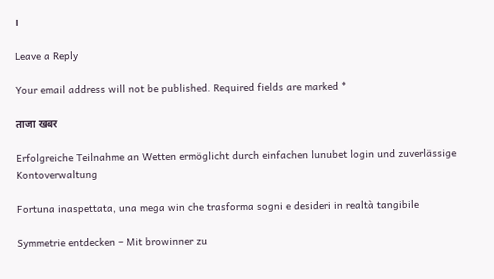।

Leave a Reply

Your email address will not be published. Required fields are marked *

ताजा खबर

Erfolgreiche Teilnahme an Wetten ermöglicht durch einfachen lunubet login und zuverlässige Kontoverwaltung

Fortuna inaspettata, una mega win che trasforma sogni e desideri in realtà tangibile

Symmetrie entdecken – Mit browinner zu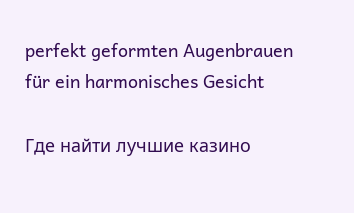perfekt geformten Augenbrauen für ein harmonisches Gesicht

Где найти лучшие казино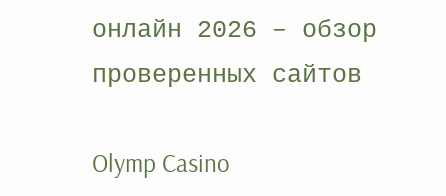онлайн 2026 – обзор проверенных сайтов

Olymp Casino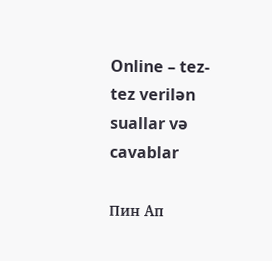Online – tez-tez verilən suallar və cavablar

Пин Ап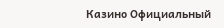Казино Официальный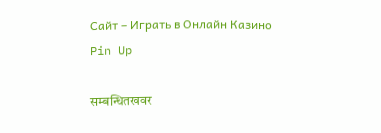Сайт – Играть в Онлайн Казино Pin Up

सम्बन्धितखवर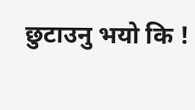छुटाउनु भयो कि !